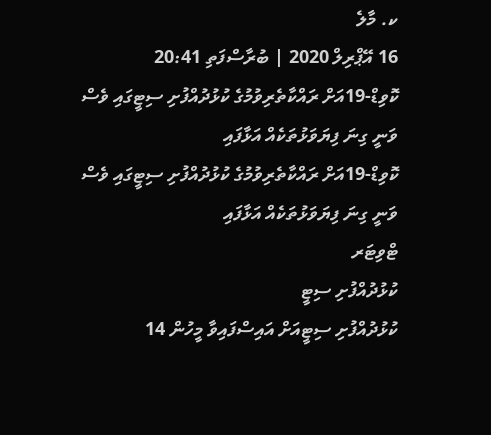ކ. މާލެ
16 އޭޕްރިލް 2020 | ބުރާސްފަތި 20:41
ކޮވިޑް-19އަށް ރައްކާތެރިވުމުގެ ކުޅުދުއްފުށި ސިޓީގައި ވެސް ވަނީ ގިނަ ފިޔަވަޅުތަކެއް އަޅާފައި
ކޮވިޑް-19އަށް ރައްކާތެރިވުމުގެ ކުޅުދުއްފުށި ސިޓީގައި ވެސް ވަނީ ގިނަ ފިޔަވަޅުތަކެއް އަޅާފައި
ޓްވިޓަރ
ކުޅުދުއްފުށި ސިޓީ
ކުޅުދުއްފުށި ސިޓީއަށް އައިސްފައިވާ މީހުން 14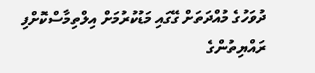ދުވަހުގެ މުއްދަތަށް ގޭގައި މަޑުކުރުމަށް އިލްތިމާސްކޮށްފި
ރައްޔިތުންގެ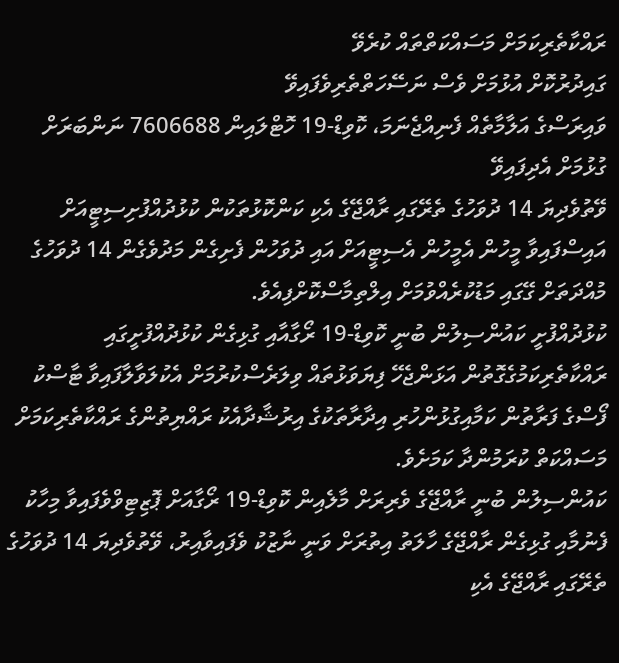ރައްކާތެރިކަމަށް މަސައްކަތްތައް ކުރެވޭ
ގައިދުރުކޮށް އުޅުމަށް ވެސް ނަސޭހަތްތެރިވެފައިވޭ
ވައިރަސްގެ އަލާމާތެއް ފެނިއްޖެނަމަ، ކޮވިޑް-19 ހޮޓްލައިން 7606688 ނަންބަރަށް ގުޅުމަށް އެދިފައިވޭ
ވޭތުވެދިޔަ 14 ދުވަހުގެ ތެރޭގައި ރާއްޖޭގެ އެކި ކަންކޮޅުތަކުން ކުޅުދުއްފުށިސިޓީއަށް އައިސްފައިވާ މީހުން އެމީހުން އެސިޓީއަށް އައި ދުވަހުން ފެށިގެން މަދުވެގެން 14 ދުވަހުގެ މުއްދަތަށް ގޭގައި މަޑުކުރެއްވުމަށް އިލްތިމާސްކޮށްފިއެވެ.
ކުޅުދުއްފުށީ ކައުންސިލުން ބުނީ ކޮވިޑް-19 ރޯގާއާއި ގުޅިގެން ކުޅުދުއްފުށީގައި ރައްކާތެރިކަމުގެގޮތުން އަޅަންޖެހޭ ފިޔަވަޅުތައް ވިލަރެސްކުރުމަށް އެކުލަވާލާފައިވާ ޓާސްކު ފޯސްގެ ފަރާތުން ކަމާއިގުޅުންހުރި އިދާރާތަކުގެ އިރުޝާދާއެކު ރައްޔިތުންގެ ރައްކާތެރިކަމަށް މަސައްކަތް ކުރަމުންދާ ކަމަށެވެ.
ކައުންސިލުން ބުނީ ރާއްޖޭގެ ވެރިރަށް މާލެއިން ކޮވިޑް-19 ރޯގާއަށް ޕޮޒިޓިވްވެފައިވާ މިހާކު ފެނުމާއި ގުޅިގެން ރާއްޖޭގެ ހާލަތު އިތުރަށް ވަނީ ނާޒުކު ވެފައިވާއިރު، ވޭތުވެދިޔަ 14 ދުވަހުގެ ތެރޭގައި ރާއްޖޭގެ އެކި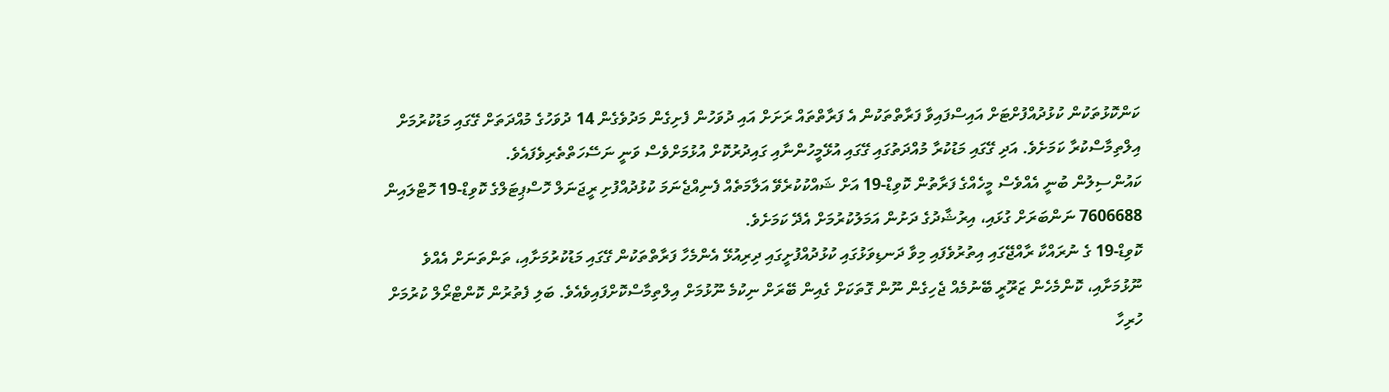ކަންކޮޅުތަކުން ކުޅުދުއްފުށްޓަށް އައިސްފައިވާ ފަރާތްތަކުން އެ ފަރާތްތައް ރަށަށް އައި ދުވަހުން ފެށިގެން މަދުވެގެން 14 ދުވަހުގެ މުއްދަތަށް ގޭގައި މަޑުކުރުމަށް އިލްތިމާސްކުރާ ކަމަށެވެ. އަދި ގޭގައި މަޑުކުރާ މުއްދަތުގައި ގޭގައި އުޅޭމީހުންނާއި ގައިދުރުކޮށް އުޅުމަށްވެސް ވަނީ ނަސޭހަތްތެރިވެފައެވެ.
ކައުންސިލުން ބުނީ އެއްވެސް މީހެއްގެ ފަރާތުން ކޮވިޑް-19 އަށް ޝައްކުކުރެވޭ އަލާމަތެއް ފެނިއްޖެނަމަ ކުޅުދުއްފުށި ރީޖަނަލް ހޮސްޕިޓަލްގެ ކޮވިޑް-19 ހޮޓްލައިން 7606688 ނަންބަރަށް ގުޅައި، އިރުޝާދުގެ ދަށުން އަމަލުކުރުމަށް އެދޭ ކަމަށެވެ.
ކޮވިޑް-19 ގެ ނުރައްކާ ރާއްޖޭގައި އިތުރުވެފައި މިވާ ދަނޑިވަޅުގައި ކުޅުދުއްފުށީގައި ދިރިއުޅޭ އެންމެހާ ފަރާތްތަކުން ގޭގައި މަޑުކުރުމަށާއި، ތަންތަނަށް އެއްވެ ނޫޅުމަށާއި، ކޮންމެހެން ޒަރޫރީ ބޭނުމެއް ޖެހިގެން ނޫން ގޮތަކަށް ގެއިން ބޭރަށް ނިކުމެ ނޫޅުމަށް އިލްތިމާސްކޮށްފައިވެއެވެ. ބަލި ފެތުރުން ކޮންޓްރޯލް ކުރުމަށް ހުރިހާ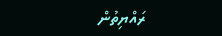ރައްޔިތުން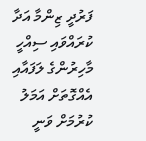ފަރުދީ ޒިންމާ އަދާ ކުރައްވައި ސިއްހީ މާހިރުންގެ ލަފައާއި އެއްގޮތަށް އަމަލު ކުރުމަށް ވަނީ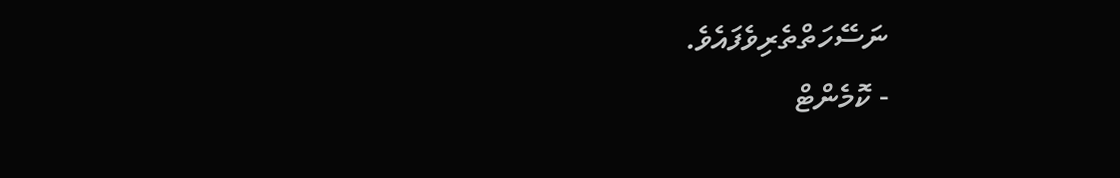ނަސޭހަތްތެރިވެފައެވެ.
- ކޮމެންޓް